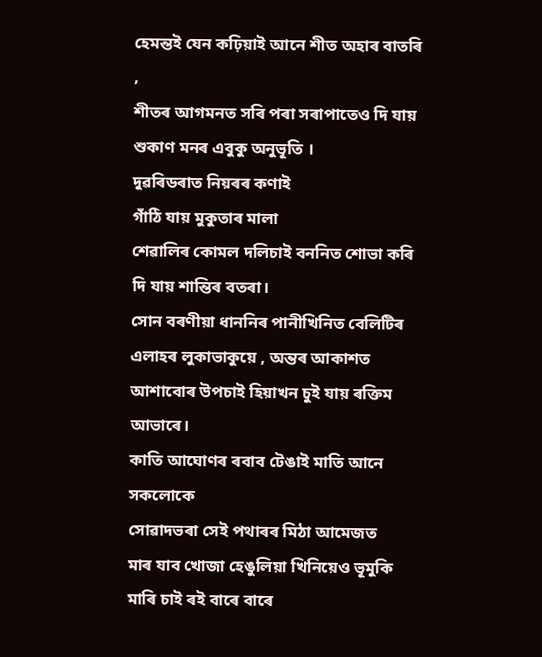হেমন্তই যেন কঢ়িয়াই আনে শীত অহাৰ বাতৰি ,
শীতৰ আগমনত সৰি পৰা সৰাপাতেও দি যায়
শুকাণ মনৰ এবুকু অনুভূতি ।
দুৱৰিডৰাত নিয়ৰৰ কণাই
গাঁঠি যায় মুকুতাৰ মালা
শেৱালিৰ কোমল দলিচাই বননিত শোভা কৰি দি যায় শান্তিৰ বতৰা।
সোন বৰণীয়া ধাননিৰ পানীখিনিত বেলিটিৰ এলাহৰ লুকাভাকুয়ে , অন্তৰ আকাশত আশাবোৰ উপচাই হিয়াখন চুই যায় ৰক্তিম আভাৰে।
কাতি আঘোণৰ ৰবাব টেঙাই মাতি আনে সকলোকে
সোৱাদভৰা সেই পথাৰৰ মিঠা আমেজত
মাৰ যাব খোজা হেঙুলিয়া খিনিয়েও ভূমুকি মাৰি চাই ৰই বাৰে বাৰে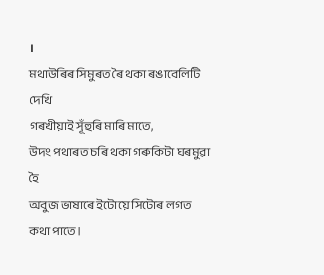।
মথাউৰিৰ সিমুৰত ৰৈ থকা ৰঙাবেলিটি দেখি
গৰখীয়াই সূঁহুৰি মাৰি মাতে,
উদং পথাৰত চৰি থকা গৰুকিটা ঘৰমুৱা হৈ
অবুজ ভাষাৰে ইটোয়ে সিটোৰ লগত কথা পাতে।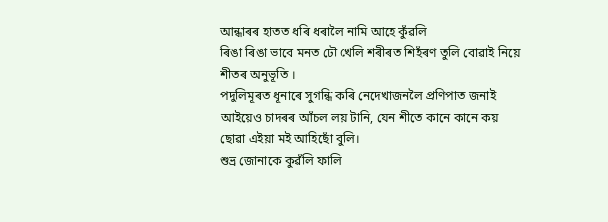আন্ধাৰৰ হাতত ধৰি ধৰালৈ নামি আহে কুঁৱলি
ৰিঙা ৰিঙা ভাবে মনত ঢৌ খেলি শৰীৰত শিহঁৰণ তুলি বোৱাই নিয়ে শীতৰ অনুভূতি ।
পদুলিমূৰত ধূনাৰে সুগন্ধি কৰি নেদেখাজনলৈ প্ৰণিপাত জনাই আইয়েও চাদৰৰ আঁচল লয় টানি, যেন শীতে কানে কানে কয়
ছোৱা এইয়া মই আহিছোঁ বুলি।
শুভ্ৰ জোনাকে কুৱঁলি ফালি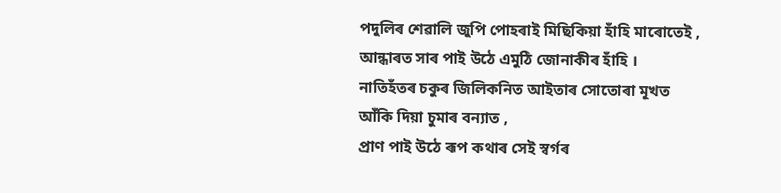পদুলিৰ শেৱালি জুপি পোহৰাই মিছিকিয়া হাঁহি মাৰোতেই ,
আন্ধাৰত সাৰ পাই উঠে এমুঠি জোনাকীৰ হাঁহি ।
নাতিহঁতৰ চকুৰ জিলিকনিত আইতাৰ সোতোৰা মূখত
আঁকি দিয়া চুমাৰ বন্যাত ,
প্ৰাণ পাই উঠে ৰূপ কথাৰ সেই স্বৰ্গৰ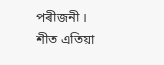পৰীজনী ।
শীত এতিয়া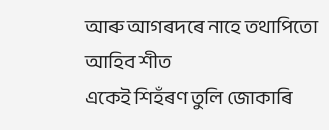আৰু আগৰদৰে নাহে তথাপিতো আহিব শীত
একেই শিহঁৰণ তুলি জোকাৰি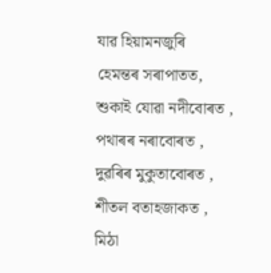যাৱ হিয়ামনজুৰি
হেমন্তৰ সৰাপাতত,
শুকাই যোৱা নদীবোৰত ,
পথাৰৰ নৰাবোৰত ,
দুৱৰিৰ মুকুতাবোৰত ,
শীতল বতাহজাকত ,
মিঠা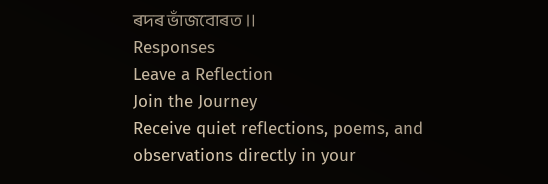ৰদৰ ভাঁজবোৰত ॥
Responses
Leave a Reflection
Join the Journey
Receive quiet reflections, poems, and observations directly in your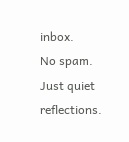inbox.
No spam. Just quiet reflections.